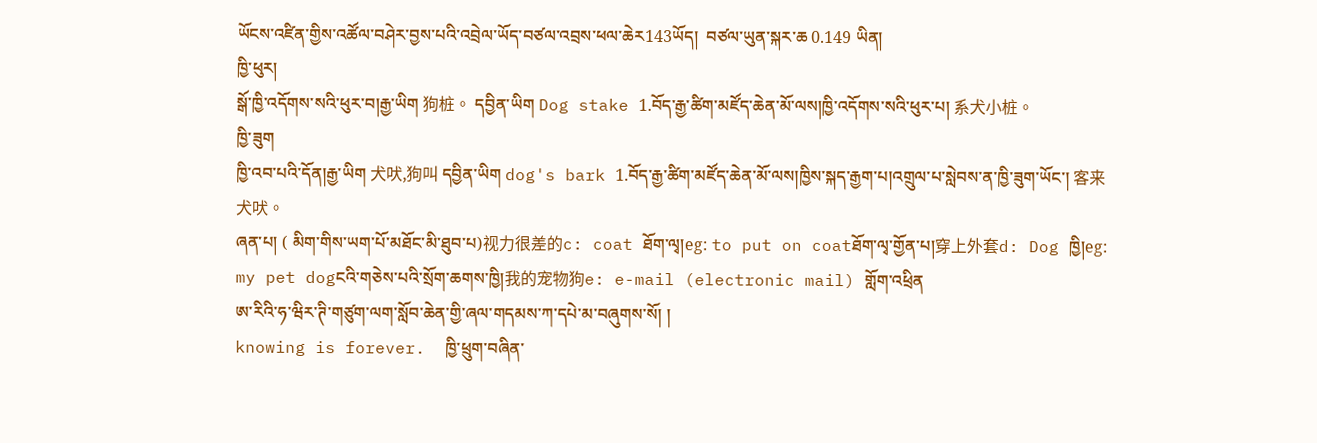ཡོངས་འཛིན་གྱིས་འཚོལ་བཤེར་བྱས་པའི་འབྲེལ་ཡོད་བཙལ་འབྲས་ཕལ་ཆེར143ཡོད།  བཙལ་ཡུན་སྐར་ཆ 0.149 ཡིན།
ཁྱི་ཕུར།
སྒོ་ཁྱི་འདོགས་སའི་ཕུར་བ།རྒྱ་ཡིག 狗桩。 དབྱིན་ཡིག Dog stake 1.བོད་རྒྱ་ཚིག་མཛོད་ཆེན་མོ་ལས།ཁྱི་འདོགས་སའི་ཕུར་པ། 系犬小桩。
ཁྱི་ཟུག
ཁྱི་འབ་པའི་དོན།རྒྱ་ཡིག 犬吠,狗叫 དབྱིན་ཡིག dog's bark 1.བོད་རྒྱ་ཚིག་མཛོད་ཆེན་མོ་ལས།ཁྱིས་སྐད་རྒྱག་པ།འགྲུལ་པ་སླེབས་ན་ཁྱི་ཟུག་ཡོང་། 客来犬吠。
ཞན་པ། ( མིག་གིས་ཡག་པོ་མཐོང་མི་ཐུབ་པ)视力很差的c: coat ཐོག་ལྭ།eg: to put on coatཐོག་ལྭ་གྱོན་པ།穿上外套d: Dog ཁྱི།eg: my pet dogངའི་གཅེས་པའི་སྲོག་ཆགས་ཁྱི།我的宠物狗e: e-mail (electronic mail) གློག་འཕྲིན
ཨ་རིའི་ཧ་ཝིར་ཊི་གཙུག་ལག་སློབ་ཆེན་གྱི་ཞལ་གདམས་ཀ་དཔེ་མ་བཞུགས་སོ། །
knowing is forever.  ཁྱི་ཕྲུག་བཞིན་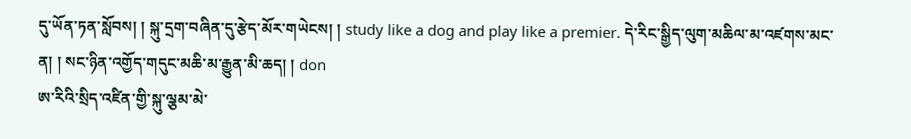དུ་ཡོན་ཏན་སློབས། ། སྐུ་དྲག་བཞིན་དུ་རྩེད་མོར་གཡེངས། ། study like a dog and play like a premier. དེ་རིང་སྒྱིད་ལུག་མཆིལ་མ་འཛགས་མང་ན། ། སང་ཉིན་འགྱོད་གདུང་མཆི་མ་རྒྱུན་མི་ཆད། ། don
ཨ་རིའི་སྲིད་འཛིན་གྱི་སྐུ་ལྕམ་མེ་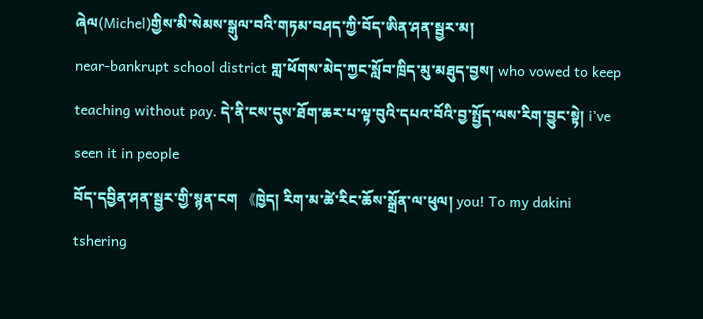ཞེལ(Michel)གྱིས་མི་སེམས་སྒུལ་བའི་གཏམ་བཤད་ཀྱི་བོད་ཨིན་ཤན་སྦྱར་མ།
near-bankrupt school district གླ་ཕོགས་མེད་ཀྱང་སློབ་ཁྲིད་མུ་མཐུད་བྱས། who vowed to keep teaching without pay. དེ་ནི་ངས་དུས་ཐོག་ཆར་པ་ལྟ་བུའི་དཔའ་བོའི་བྱ་སྤྱོད་ལས་རིག་བྱུང་སྟེ། i’ve seen it in people
བོད་དབྱིན་ཤན་སྦྱར་གྱི་སྙན་ངག 《ཁྱེད། རིག་མ་ཚེ་རིང་ཆོས་སྒྲོན་ལ་ཕུལ། you! To my dakini tshering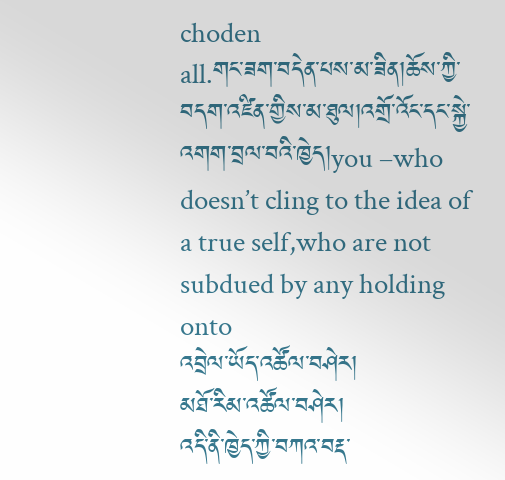choden
all.གང་ཟག་བདེན་པས་མ་ཟིན།ཆོས་ཀྱི་བདག་འཛིན་གྱིས་མ་ཐུལ།འགྲོ་འོང་དང་སྐྱེ་འགག་བྲལ་བའི་ཁྱེད།you –who doesn’t cling to the idea of a true self,who are not subdued by any holding onto
འབྲེལ་ཡོད་འཚོལ་བཤེར།
མཐོ་རིམ་འཚོལ་བཤེར།
འདི་ནི་ཁྱེད་ཀྱི་བཀའ་བརྡ་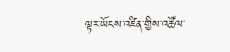ལྟར་ཡོངས་འཛིན་གྱིས་འཚོལ་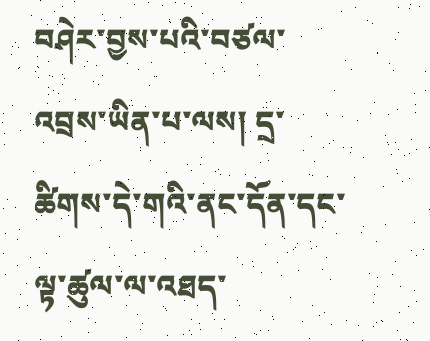བཤེར་བྱས་པའི་བཙལ་འབྲས་ཡིན་པ་ལས། དྲ་ཚིགས་དེ་གའི་ནང་དོན་དང་ལྟ་ཚུལ་ལ་འཐད་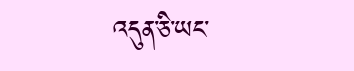འདུན་ཅི་ཡང་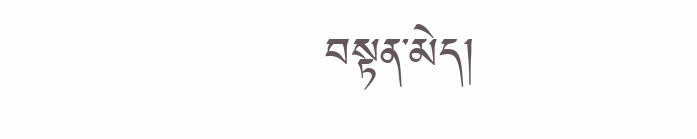བསྟན་མེད།